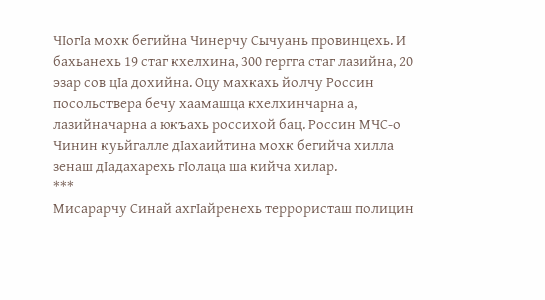ЧIогIа мохк бегийна Чинерчу Сычуань провинцехь. И бахьанехь 19 стаг кхелхина, 300 гергга стаг лазийна, 20 эзар сов цIа дохийна. Оцу махкахь йолчу Россин посольствера бечу хаамашца кхелхинчарна а, лазийначарна а юкъахь россихой бац. Россин МЧС-о Чинин куьйгалле дIахаийтина мохк бегийча хилла зенаш дIадахарехь гIолаца ша кийча хилар.
***
Мисарарчу Синай ахгIайренехь террористаш полицин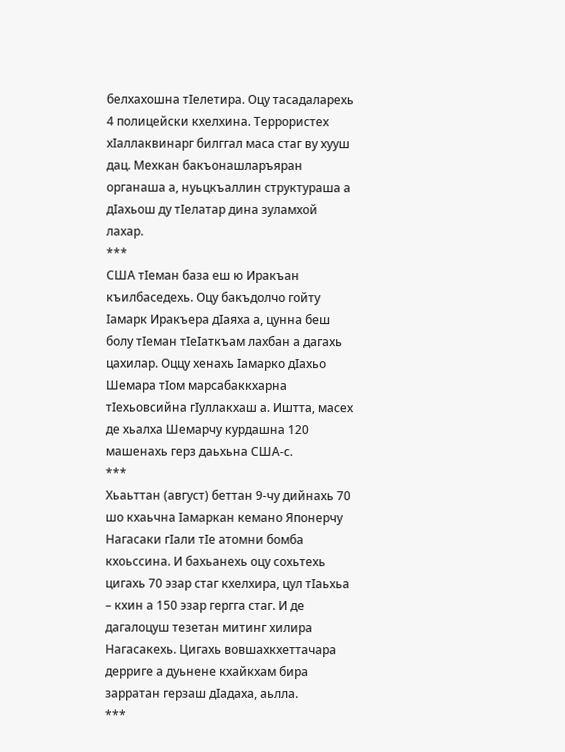белхахошна тIелетира. Оцу тасадаларехь 4 полицейски кхелхина. Террористех хIаллаквинарг билггал маса стаг ву хууш дац. Мехкан бакъонашларъяран органаша а, нуьцкъаллин структураша а дIахьош ду тIелатар дина зуламхой лахар.
***
США тIеман база еш ю Иракъан къилбаседехь. Оцу бакъдолчо гойту Iамарк Иракъера дIаяха а, цунна беш болу тIеман тIеIаткъам лахбан а дагахь цахилар. Оццу хенахь Iамарко дIахьо Шемара тIом марсабаккхарна тIехьовсийна гIуллакхаш а. Иштта, масех де хьалха Шемарчу курдашна 120 машенахь герз даьхьна США-с.
***
Хьаьттан (август) беттан 9-чу дийнахь 70 шо кхаьчна Iамаркан кемано Японерчу Нагасаки гIали тIе атомни бомба кхоьссина. И бахьанехь оцу сохьтехь цигахь 70 эзар стаг кхелхира, цул тIаьхьа – кхин а 150 эзар гергга стаг. И де дагалоцуш тезетан митинг хилира Нагасакехь. Цигахь вовшахкхеттачара дерриге а дуьнене кхайкхам бира зарратан герзаш дIадаха, аьлла.
***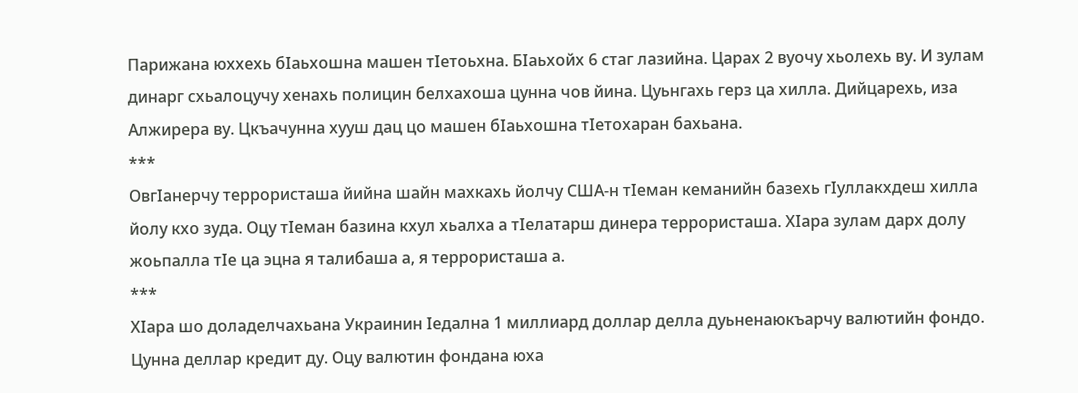Парижана юххехь бIаьхошна машен тIетоьхна. БIаьхойх 6 стаг лазийна. Царах 2 вуочу хьолехь ву. И зулам динарг схьалоцучу хенахь полицин белхахоша цунна чов йина. Цуьнгахь герз ца хилла. Дийцарехь, иза Алжирера ву. Цкъачунна хууш дац цо машен бIаьхошна тIетохаран бахьана.
***
ОвгIанерчу террористаша йийна шайн махкахь йолчу США-н тIеман кеманийн базехь гIуллакхдеш хилла йолу кхо зуда. Оцу тIеман базина кхул хьалха а тIелатарш динера террористаша. ХIара зулам дарх долу жоьпалла тIе ца эцна я талибаша а, я террористаша а.
***
ХIара шо доладелчахьана Украинин Iедална 1 миллиард доллар делла дуьненаюкъарчу валютийн фондо. Цунна деллар кредит ду. Оцу валютин фондана юха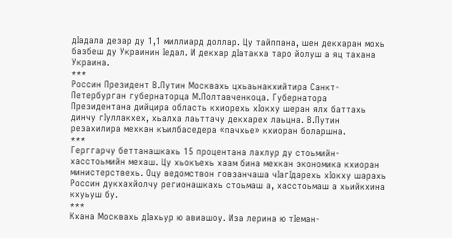дIадала дезар ду 1,1 миллиард доллар. Цу тайппана, шен декхаран мохь базбеш ду Украинин Iедал. И декхар дIатакха таро йолуш а яц тахана Украина.
***
Россин Президент В.Путин Москвахь цхьаьнакхийтира Санкт-Петербурган губернаторца М.Полтавченкоца. Губернатора Президентана дийцира область кхиорехь хIокху шеран ялх баттахь динчу гIуллакхех, хьалха лаьттачу декхарех лаьцна. В.Путин резахилира мехкан къилбаседера «пачхье» кхиоран боларшна.
***
Герггарчу беттанашкахь 15 процентана лахлур ду стоьмийн-хасстоьмийн мехаш. Цу хьокъехь хаам бина мехкан экономика кхиоран министерствехь. Оцу ведомствон говзанчаша чIагIдарехь хIокху шарахь Россин дукхахйолчу регионашкахь стоьмаш а, хасстоьмаш а хьийкхина кхуьуш бу.
***
Кхана Москвахь дIахьур ю авиашоу. Иза лерина ю тIеман-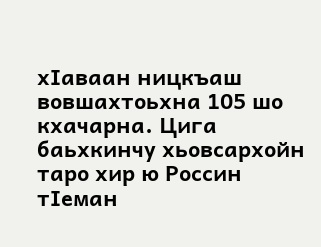хIаваан ницкъаш вовшахтоьхна 105 шо кхачарна. Цига баьхкинчу хьовсархойн таро хир ю Россин тIеман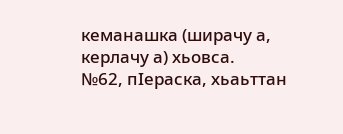кеманашка (ширачу а, керлачу а) хьовса.
№62, пIераска, хьаьттан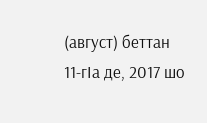(август) беттан 11-гIа де, 2017 шо